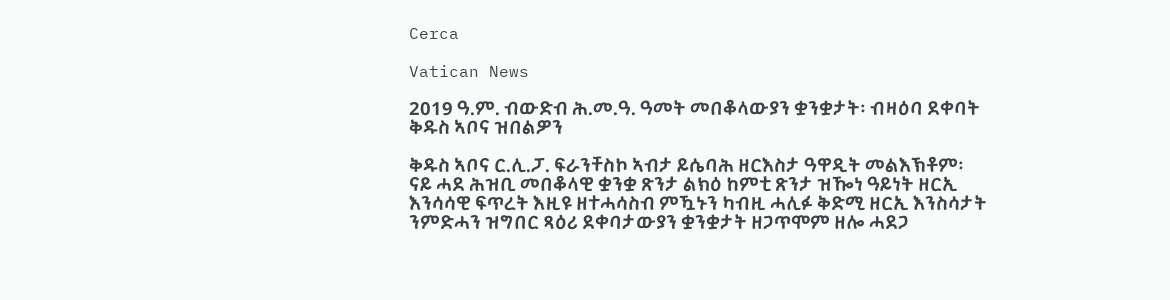Cerca

Vatican News

2019 ዓ.ም. ብውድብ ሕ.መ.ዓ. ዓመት መበቆላውያን ቋንቋታት፡ ብዛዕባ ደቀባት ቅዱስ ኣቦና ዝበልዎን

ቅዱስ ኣቦና ር.ሊ.ፓ. ፍራንቸስኮ ኣብታ ይሴባሕ ዘርእስታ ዓዋዲት መልእኽቶም፡ ናይ ሓደ ሕዝቢ መበቆላዊ ቋንቋ ጽንታ ልክዕ ከምቲ ጽንታ ዝዀነ ዓይነት ዘርኢ እንሳሳዊ ፍጥረት እዚዩ ዘተሓሳስብ ምዃኑን ካብዚ ሓሊፉ ቅድሚ ዘርኢ እንስሳታት ንምድሓን ዝግበር ጻዕሪ ደቀባታውያን ቋንቋታት ዘጋጥሞም ዘሎ ሓደጋ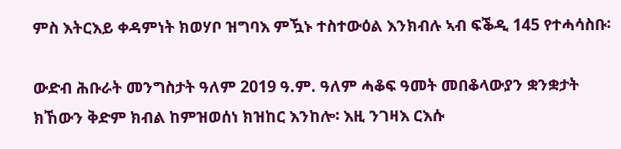ምስ እትርእይ ቀዳምነት ክወሃቦ ዝግባእ ምዃኑ ተስተውዕል እንክብሉ ኣብ ፍቕዲ 145 የተሓሳስቡ፡

ውድብ ሕቡራት መንግስታት ዓለም 2019 ዓ.ም. ዓለም ሓቆፍ ዓመት መበቆላውያን ቋንቋታት ክኸውን ቅድም ክብል ከምዝወሰነ ክዝከር እንከሎ፡ እዚ ንገዛእ ርእሱ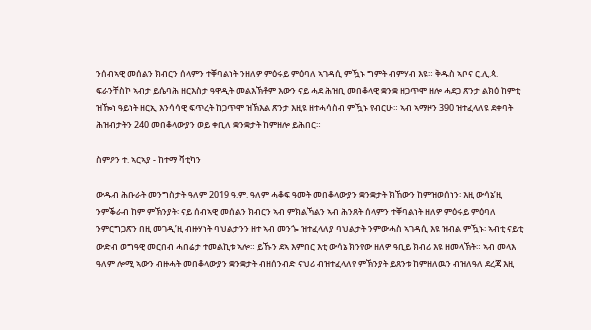ንሰብኣዊ መሰልን ክብርን ሰላምን ተቐባልነት ንዘለዎ ምዕሩይ ምዕባለ ኣገዳሲ ምዃኑ ግምት ብምሃብ እዩ። ቅዱስ ኣቦና ር.ሊ.ጳ. ፍራንቸስኮ ኣብታ ይሴባሕ ዘርእስታ ዓዋዲት መልእኽቶም እውን ናይ ሓደ ሕዝቢ መበቆላዊ ቋንቋ ዘጋጥሞ ዘሎ ሓደጋ ጽንታ ልክዕ ከምቲ ዝዀነ ዓይነት ዘርኢ እንሳሳዊ ፍጥረት ከጋጥሞ ዝኽእል ጽንታ እዚዩ ዘተሓሳስብ ምዃኑ የብርሁ። ኣብ ኣማዞን 390 ዝተፈላለዩ ደቀባት ሕዝብታትን 240 መበቆላውያን ወይ ቀቢለ ቋንቋታት ከምዘሎ ይሕበር።

ስምዖን ተ. ኣርኣያ - ከተማ ቫቲካን

ውዱብ ሕቡራት መንግስታት ዓለም 2019 ዓ.ም. ዓለም ሓቆፍ ዓመት መበቆላውያን ቋንቋታት ክኸውን ከምዝወሰነን፡ እዚ ውሳኔ’ዚ ንምቕራብ ከም ምኽንያት፡ ናይ ሰብኣዊ መሰልን ክብርን ኣብ ምክልኻልን ኣብ ሕንጸት ሰላምን ተቐባልነት ዘለዎ ምዕሩይ ምዕባለ ንምርግጋጽን በዚ መገዲ’ዚ ብዙሃነት ባህልታንን ዘተ ኣብ መንጐ ዝተፈላለያ ባህልታት ንምውሓስ ኣገዳሲ እዩ ዝብል ምዃኑ፡ ኣብቲ ናይቲ ውድብ ወግዓዊ መርበብ ሓበሬታ ተመልኪቱ ኣሎ። ይኹን ደኣ እምበር እቲ ውሳኔ ክንየው ዘለዎ ዓቢይ ክብሪ እዩ ዘመላኽት። ኣብ መላእ ዓለም ሎሚ ኣውን ብዙሓት መበቆላውያን ቋንቋታት ብዘሰንብድ ናህሪ ብዝተፈላለየ ምኽንያት ይጸንቱ ከምዘለዉን ብዝለዓለ ደረጃ እዚ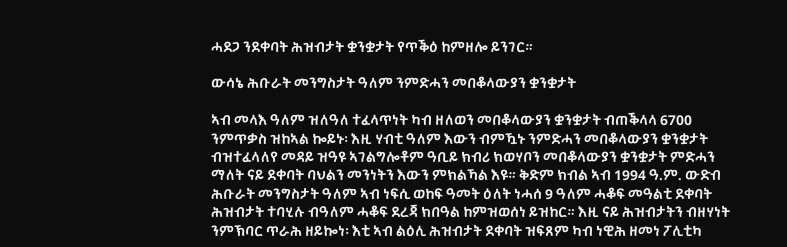ሓደጋ ንደቀባት ሕዝብታት ቋንቋታት የጥቕዕ ከምዘሎ ይንገር።

ውሳኔ ሕቡራት መንግስታት ዓለም ንምድሓን መበቆላውያን ቋንቋታት

ኣብ መላእ ዓለም ዝለዓለ ተፈላጥነት ካብ ዘለወን መበቆላውያን ቋንቋታት ብጠቕላላ 6700 ንምጥቃስ ዝከኣል ኰይኑ፡ እዚ ሃብቲ ዓለም እውን ብምዃኑ ንምድሓን መበቆላውያን ቋንቋታት ብዝተፈላለየ መዳይ ዝዓዩ ኣገልግሎቶም ዓቢይ ክብሪ ክወሃቦን መበቆላውያን ቋንቋታት ምድሓን ማለት ናይ ደቀባት ባህልን መንነትን እውን ምክልኻል እዩ። ቅድም ክብል ኣብ 1994 ዓ.ም. ውድብ ሕቡራት መንግስታት ዓለም ኣብ ነፍሲ ወከፍ ዓመት ዕለት ነሓሰ 9 ዓለም ሓቆፍ መዓልቲ ደቀባት ሕዝብታት ተባሂሉ ብዓለም ሓቆፍ ደረጃ ክበዓል ከምዝወሰነ ይዝከር። እዚ ናይ ሕዝብታትን ብዘሃነት ንምኽባር ጥራሕ ዘይኰነ፡ እቲ ኣብ ልዕሊ ሕዝብታት ደቀባት ዝፍጸም ካብ ነዊሕ ዘመነ ፖሊቲካ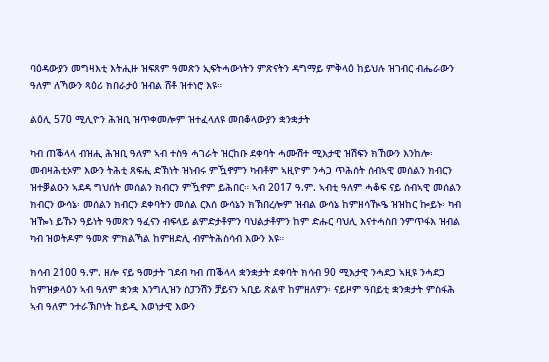ባዕዳውያን መግዛእቲ እትሒዙ ዝፍጸም ዓመጽን ኢፍትሓውነትን ምጽናትን ዳግማይ ምቅላዕ ከይህሉ ዝገብር ብሔራውን ዓለም ለኻውን ጻዕሪ ክበራታዕ ዝብል ሸቶ ዝተነሮ እዩ።

ልዕሊ 570 ሚሊዮን ሕዝቢ ዝጥቀመሎም ዝተፈላለዩ መበቆላውያን ቋንቋታት

ካብ ጠቕላላ ብዝሒ ሕዝቢ ዓለም ኣብ ተስዓ ሓገራት ዝርከቡ ደቀባት ሓሙሽተ ሚእታዊ ዝሽፍን ክኸውን እንከሎ፡ መብዛሕቲኦም እውን ትሕቲ ጸፍሒ ድኽነት ዝነብሩ ምዃኖምን ካብቶም ኣዚዮም ንሓጋ ጥሕሰት ሰብኣዊ መሰልን ክብርን ዝተቓልዑን ኣደዳ ግህሰት መሰልን ክብርን ምዃኖም ይሕበር። ኣብ 2017 ዓ.ም. ኣብቲ ዓለም ሓቆፍ ናይ ሰብኣዊ መሰልን ክብርን ውሳኔ፡ መሰልን ክብርን ደቀባትን መሰል ርእሰ ውሳኔን ክኽበረሎም ዝብል ውሳኔ ከምዘሳዂዔ ዝዝከር ኰይኑ፡ ካብ ዝዀነ ይኹን ዓይነት ዓመጽን ዓፈናን ብፍላይ ልምድታቶምን ባህልታቶምን ከም ድሑር ባህሊ እናተሓስበ ንምጥፋእ ዝብል ካብ ዝወትዶም ዓመጽ ምክልኻል ከምዘድሊ ብምትሕስሳብ እውን እዩ።

ክሳብ 2100 ዓ.ም. ዘሎ ናይ ዓመታት ገደብ ካብ ጠቕላላ ቋንቋታት ደቀባት ክሳብ 90 ሚእታዊ ንሓደጋ ኣዚዩ ንሓደጋ ከምዝቃላዕን ኣብ ዓለም ቋንቋ እንግሊዝን ስፓንሽን ቻይናን ኣቢይ ጽልዋ ከምዘለዎን፡ ናይዞም ዓበይቲ ቋንቋታት ምስፋሕ ኣብ ዓለም ንተራኽቦነት ከይዲ እወነታዊ እውን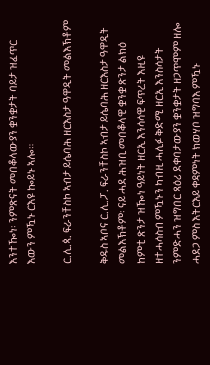እንተዀነ፡ ንምጽናት መበቆላውያን ቋንቋታት ባይታ ዝፈጥር እውን ምዃኑ ርእዩ ኰይኑ ኣሎ።

ር.ሊ.ጳ. ፍራንቸስኮ ኣብታ ይሴባሕ ዘርእስታ ዓዋዲት መልእኽቶም

ቅዱስ ኣቦና ር.ሊ.ፓ. ፍራንቸስኮ ኣብታ ይሴባሕ ዘርእስታ ዓዋዲት መልእኽቶም፡ ናይ ሓደ ሕዝቢ መበቆላዊ ቋንቋ ጽንታ ልክዕ ከምቲ ጽንታ ዝዀነ ዓይነት ዘርኢ እንሳሳዊ ፍጥረት እዚዩ ዘተሓሳስብ ምዃኑን ካብዚ ሓሊፉ ቅድሚ ዘርኢ እንስሳታት ንምድሓን ዝግበር ጻዕሪ ደቀባታውያን ቋንቋታት ዘጋጥሞም ዘሎ ሓደጋ ምስ እትርእይ ቀዳምነት ክወሃቦ ዝግባእ ምዃኑ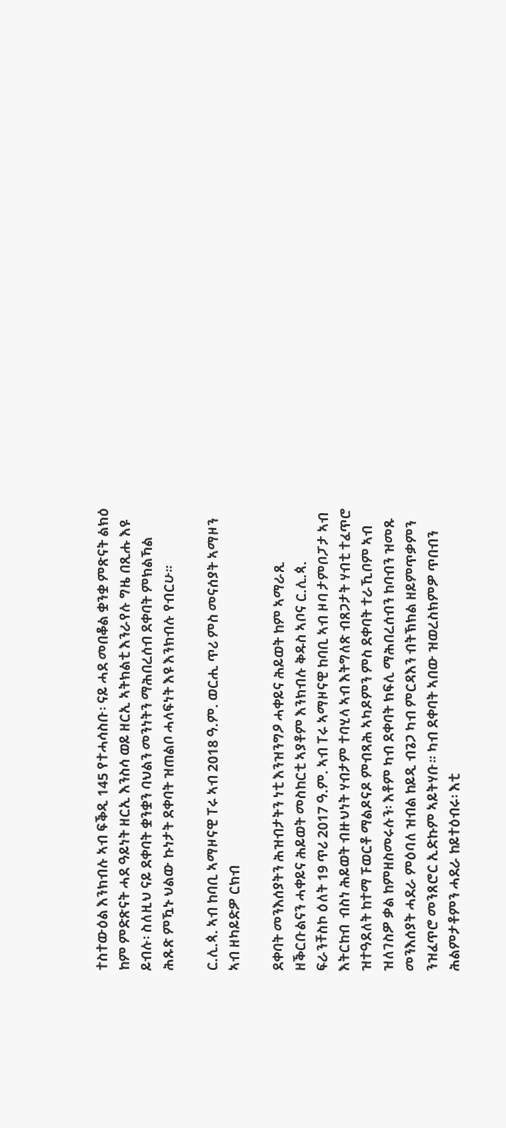ተስተውዕል እንክብሉ ኣብ ፍቕዲ 145 የተሓሳስቡ፡ ናይ ሓደ መበቆል ቋንቋ ምጽናት ልክዕ ከም ምድጽናት ሓደ ዓይነት ዘርኢ እንስሳ ወይ ዘርኢ ኣትክልቲ እንራየሉ ግዜ በጺሑ እዩ ይብሉ፡ ስለዚህ ናይ ደቀባት ቋንቋን ባህልን መንነትን ማሕበረሰብ ደቀባት ምክልኻል ሕጹጽ ምዃኑ ህልው ኩነታት ደቀባት ዝጠልቦ ሓላፍነት እዩ እንክብሉ የብርሁ።

ር.ሊ.ጳ. ኣብ ከባቢ ኣማዞናዊ ፐሩ ኣብ 2018 ዓ.ም. ወርሒ ጥሪ ምስ መናሰያት ኣማዞን ኣብ ዘካይድዎ ርክብ

ደቀባት መንእሰያትን ሕዝብታትን ነቲ እንዝንግዖ ሓቀይና ሕይወት ከም ኣማራጺ ዘቕርቡልናን ሓቀይና ሕይወት መስከርቲ ኣያቶም እንክብሉ ቅዱስ ኣቦና ር.ሊ.ጳ. ፍራንቸስኮ ዕለት 19 ጥሪ 2017 ዓ.ም. ኣብ ፐሩ ኣማዞናዊ ከባቢ ኣብ ዞባ ታምቦፓታ ኣብ እትርከብ  ብስነ ሕይወት ብዙህነት ሃብታም ተባሂላ ኣብ እትግለጽ ብጸጋታት ሃብቲ ተፈጥሮ ዝተዓደለት ከተማ ፑወርቶ ማልዶናዶ ምብጻሕ ኣካዶምን ምስ ደቀባት ተራኺቦም ኣብ ዝለገስዎ ቃል ከምዘስመሩሉን፡ እቶም ካብ ደቀባት ክፍሊ ማሕበረሰብን ከባብን ዝመጹ መንእሰያት ሓደራ ምዕባለ ዝብል ከይዲ ብጌጋ ካብ ምርዳእን ብትኽክል ዘይምጥቃምን ንዝፈጥሮ መንጸሮር ኢድኩም ኣይትሃቡ። ካብ ደቀባት ኣበው ዝወረስክምዎ ጥበብን ሕልምታቶምን ሓደራ ከይተዕብሩ፡ እቲ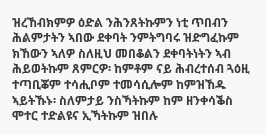ዝረኸብክምዎ ዕድል ንሕንጸትኩምን ነቲ ጥበብን ሕልምታትን ኣበው ደቀባት ንምትግባሩ ዝድግፈኩም ክኸውን ኣለዎ ስለዚህ መበቆልን ደቀባትነትን ኣብ ሕይወትኩም ጸምርዎ፡ ከምቶም ናይ ሕብረተሰብ ጓዕዚ ተጣቢቖም ተሳሒቦም ተመሳሲሎም ከምዝኸዱ ኣይትኹኑ፡ ስለምታይ ንስኻትኩም ከም ዘንቀሳቕስ ሞተር ተድልዩና ኢኻትኩም ዝበሉ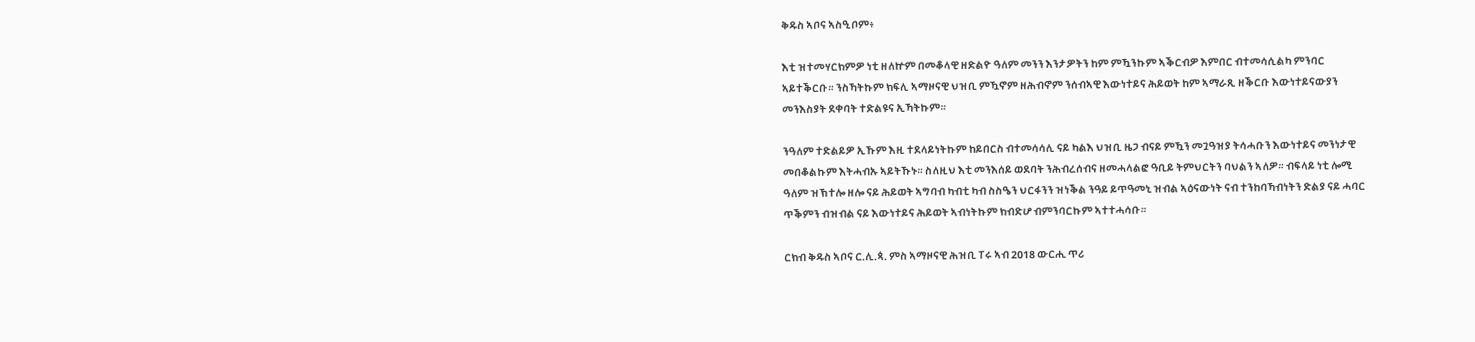ቅዱስ ኣቦና ኣስዒቦም፥

እቲ ዝተመሃርክምዎ ነቲ ዘለኵም በመቆላዊ ዘድልዮ ዓለም መንን እንታዎትን ከም ምዃንኩም ኣቕርብዎ እምበር ብተመሳሲልካ ምንባር ኣይተቕርቡ። ንስኻትኩም ክፍሊ ኣማዞናዊ ህዝቢ ምዃኖም ዘሕብኖም ንሰብኣዊ እውነተይና ሕይወት ከም ኣማራጺ ዘቕርቡ እውነተይናውያን መንእስያት ደቀባት ተድልዩና ኢኻትኩም።

ንዓለም ተድልይዎ ኢኹም እዚ ተደላይነትኩም ከይበርስ ብተመሳሳሊ ናይ ካልእ ህዝቢ ዜጋ ብናይ ምዃን መጓዓዝያ ትሳሓቡን እውነተይና መንነታዊ መበቆልኩም እትሓብኡ ኣይትኹኑ። ስለዚህ እቲ መንእሰይ ወደባት ንሕብረሰብና ዘመሓላልፎ ዓቢይ ትምህርትን ባህልን ኣለዎ። ብፍላይ ነቲ ሎሚ ዓለም ዝኽተሎ ዘሎ ናይ ሕይወት ኣግባብ ካብቲ ካብ ስስዔን ህርፋንን ዝነቕል ንዓይ ይጥዓመኒ ዝብል ኣዕናውነት ናብ ተንከባኻብነትን ድልያ ናይ ሓባር ጥቕምን ብዝብል ናይ እውነተይና ሕይወት ኣብነትኩም ክብድሆ ብምንባርኩም ኣተተሓሳቡ።

ርክብ ቅዱስ ኣቦና ር.ሊ.ጳ. ምስ ኣማዞናዊ ሕዝቢ ፐሩ ኣብ 2018 ውርሒ ጥሪ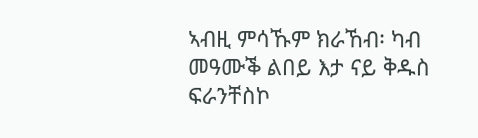ኣብዚ ምሳኹም ክራኸብ፡ ካብ መዓሙቕ ልበይ እታ ናይ ቅዱስ ፍራንቸስኮ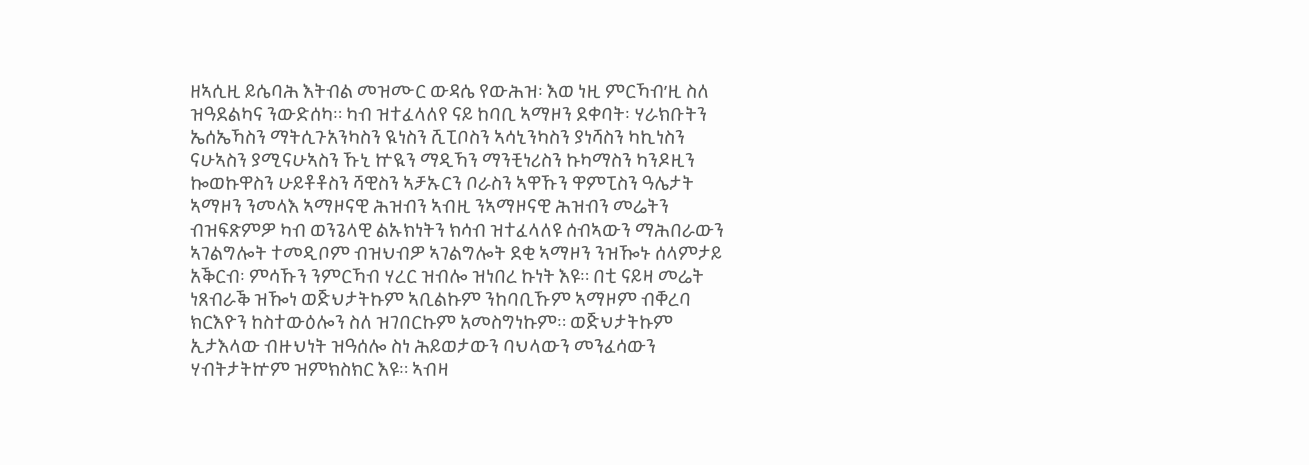ዘኣሲዚ ይሴባሕ እትብል መዝሙር ውዳሴ የውሕዝ፡ እወ ነዚ ምርኻብ’ዚ ስለ ዝዓደልካና ንውድሰካ። ካብ ዝተፈላለየ ናይ ከባቢ ኣማዞን ደቀባት፡ ሃራክቡትን ኤሰኤኻስን ማትሲጉአንካስን ዪነስን ሺፒቦስን ኣሳኒንካስን ያነሻስን ካኪነስን ናሁኣስን ያሚናሁኣስን ኹኒ ኵዪን ማዲኻን ማንቺነሪስን ኩካማስን ካንዶዚን ኰወኩዋስን ሁይቶቶስን ሻዊስን ኣቻኡርን ቦራስን ኣዋኹን ዋምፒስን ዓሌታት ኣማዞን ንመላእ ኣማዞናዊ ሕዝብን ኣብዚ ንኣማዞናዊ ሕዝብን መሬትን ብዝፍጽምዎ ካብ ወንጌላዊ ልኡክነትን ክሳብ ዝተፈላለዩ ሰብኣውን ማሕበራውን ኣገልግሎት ተመዲቦም ብዝህብዎ ኣገልግሎት ደቂ ኣማዞን ንዝዀኑ ሰላምታይ አቕርብ፡ ምሳኹን ንምርኻብ ሃረር ዝብሎ ዝነበረ ኩነት እዩ። በቲ ናይዛ መሬት ነጸብራቕ ዝዀነ ወጅህታትኩም ኣቢልኩም ንከባቢኹም ኣማዞም ብቐረባ ክርእዮን ከስተውዕሎን ስለ ዝገበርኩም አመስግነኩም። ወጅህታትኩም ኢታእላው ብዙህነት ዝዓሰሎ ስነ ሕይወታውን ባህላውን መንፈሳውን ሃብትታትኵም ዝምክስክር እዩ። ኣብዛ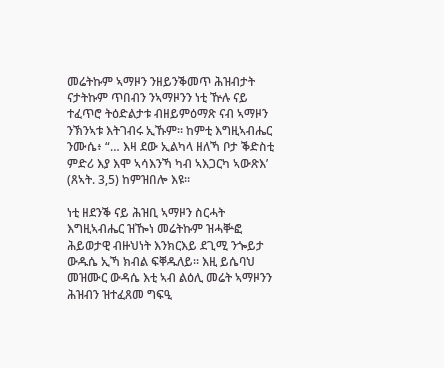መሬትኩም ኣማዞን ንዘይንቕመጥ ሕዝብታት ናታትኩም ጥበብን ንኣማዞንን ነቲ ዅሉ ናይ ተፈጥሮ ትዕድልታቱ ብዘይምዕማጽ ናብ ኣማዞን ንኽንኣቱ እትገብሩ ኢኹም። ከምቲ እግዚኣብሔር ንሙሴ፥ “… እዛ ደው ኢልካላ ዘለኻ ቦታ ቕድስቲ ምድሪ እያ እሞ ኣሳእንኻ ካብ ኣእጋርካ ኣውጽእ’ (ጸኣት. 3,5) ከምዝበሎ እዩ።

ነቲ ዘደንቕ ናይ ሕዝቢ ኣማዞን ስርሓት እግዚኣብሔር ዝዀነ መሬትኩም ዝሓቝፎ ሕይወታዊ ብዙህነት እንክርእይ ደጊሚ ንጐይታ ውዱሴ ኢኻ ክብል ፍቐዱለይ። እዚ ይሴባህ መዝሙር ውዳሴ እቲ ኣብ ልዕሊ መሬት ኣማዞንን ሕዝብን ዝተፈጸመ ግፍዒ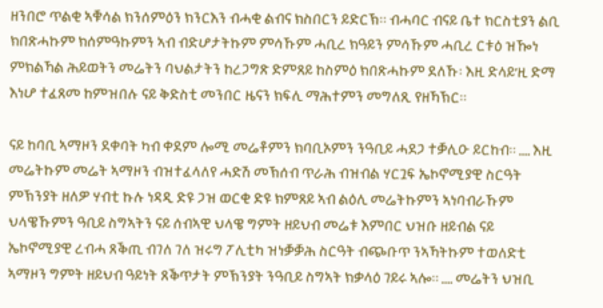ዘንበሮ ጥልቂ ኣቑሳል ክንሰምዕን ክንርእን ብሓቂ ልብና ክስበርን ይድርኽ። ብሓባር ብናይ ቤተ ክርስቲያን ልቢ ክበጽሓኩም ክሰምዓኩምን ኣብ ብድሆታትኩም ምሳኹም ሓቢረ ክዓይን ምሳኹም ሓቢረ ርቱዕ ዝዀነ ምክልኻል ሕይወትን መሬትን ባህልታትን ከረጋግጽ ድምጸይ ከስምዕ ክበጽሓኩም ደለኹ፡ እዚ ድላይ’ዚ ድማ እነሆ ተፈጸመ ከምዝበሉ ናይ ቅድስቲ መንበር ዜናን ክፍሊ ማሕተምን መግለጺ የዘኻኽር።

ናይ ከባቢ ኣማዞን ደቀባት ካብ ቀደም ሎሚ መሬቶምን ክባቢኦምን ንዓቢይ ሓደጋ ተቓሊዑ ይርከብ። …. እዚ መሬትኩም መሬት ኣማዞን ብዝተፈላለየ ሓድሽ መኽሰብ ጥራሕ ብዝብል ሃርጓፍ ኤኮኖሚያዊ ስርዓት ምኽንያት ዘለዎ ሃብቲ ኩሉ ነዳዲ ድዩ ጋዝ ወርቂ ድዩ ክምጸይ ኣብ ልዕሊ መሬትኩምን ኣነባብራኹም ህላዌኹምን ዓቢይ ስግኣትን ናይ ሰብኣዊ ህላዌ ግምት ዘይህብ መሬቱ እምበር ህዝቡ ዘይብል ናይ ኤኮኖሚያዊ ረብሓ ጸቕጢ ብገለ ገለ ዝሩግ ፖሊቲካ ዝነቓቓሕ ስርዓት ብጭቡጥ ንኣኻትኩም ተወለድቲ ኣማዞን ግምት ዘይህብ ዓይነት ጸቕጥታት ምኽንያት ንዓቢይ ስግኣት ክቃላዕ ገይሩ ኣሎ። …. መሬትን ህዝቢ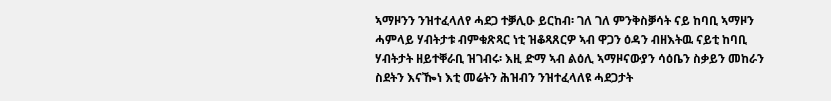ኣማዞንን ንዝተፈላለየ ሓደጋ ተቓሊዑ ይርከብ፡ ገለ ገለ ምንቅስቓሳት ናይ ከባቢ ኣማዞን ሓምላይ ሃብትታቱ ብምቁጽጻር ነቲ ዝቆጻጸርዎ ኣብ ዋጋን ዕዳን ብዘእትዉ ናይቲ ከባቢ ሃብትታት ዘይተቐራቢ ዝገብሩ፡ እዚ ድማ ኣብ ልዕሊ ኣማዞናውያን ሳዕቤን ስቃይን መከራን ስደትን እናዀነ እቲ መሬትን ሕዝብን ንዝተፈላለዩ ሓደጋታት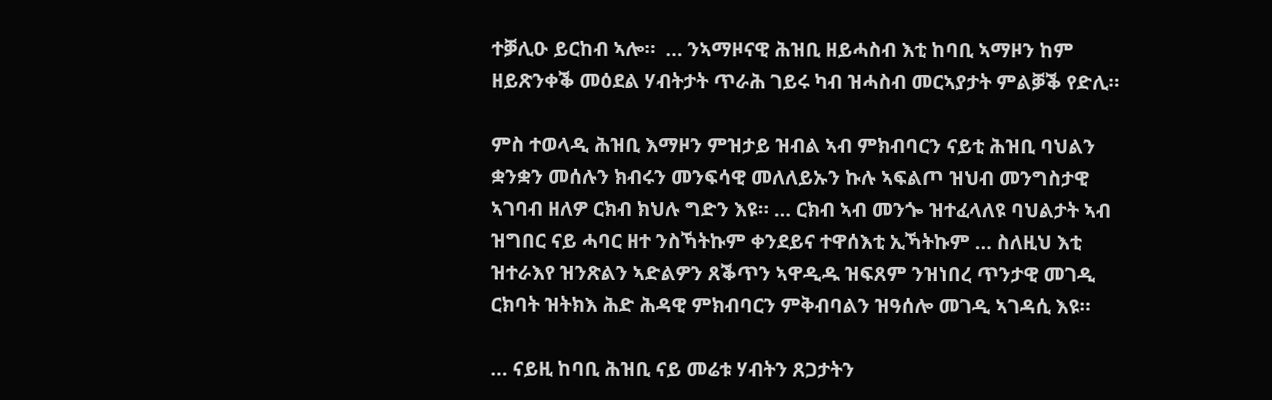ተቓሊዑ ይርከብ ኣሎ።  … ንኣማዞናዊ ሕዝቢ ዘይሓስብ እቲ ከባቢ ኣማዞን ከም ዘይጽንቀቕ መዕደል ሃብትታት ጥራሕ ገይሩ ካብ ዝሓስብ መርኣያታት ምልቓቕ የድሊ።

ምስ ተወላዲ ሕዝቢ እማዞን ምዝታይ ዝብል ኣብ ምክብባርን ናይቲ ሕዝቢ ባህልን ቋንቋን መሰሉን ክብሩን መንፍሳዊ መለለይኡን ኩሉ ኣፍልጦ ዝህብ መንግስታዊ ኣገባብ ዘለዎ ርክብ ክህሉ ግድን እዩ። … ርክብ ኣብ መንጐ ዝተፈላለዩ ባህልታት ኣብ ዝግበር ናይ ሓባር ዘተ ንስኻትኩም ቀንደይና ተዋሰእቲ ኢኻትኩም … ስለዚህ እቲ ዝተራእየ ዝንጽልን ኣድልዎን ጸቕጥን ኣዋዲዱ ዝፍጸም ንዝነበረ ጥንታዊ መገዲ ርክባት ዝትክእ ሕድ ሕዳዊ ምክብባርን ምቅብባልን ዝዓሰሎ መገዲ ኣገዳሲ እዩ።

… ናይዚ ከባቢ ሕዝቢ ናይ መሬቱ ሃብትን ጸጋታትን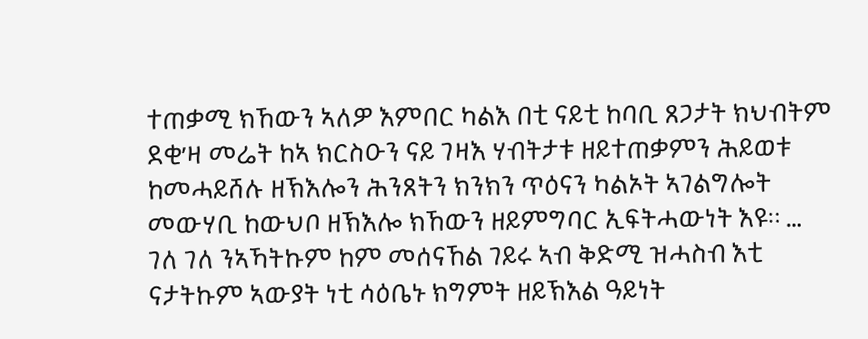ተጠቃሚ ክኸውን ኣለዎ እምበር ካልእ በቲ ናይቲ ከባቢ ጸጋታት ክህብትም ደቂ’ዛ መሬት ከኣ ክርስዑን ናይ ገዛእ ሃብትታቱ ዘይተጠቃምን ሕይወቱ ከመሓይሸሉ ዘኽእሎን ሕንጸትን ክንክን ጥዕናን ካልኦት ኣገልግሎት መውሃቢ ከውህቦ ዘኽእሎ ክኸውን ዘይምግባር ኢፍትሓውነት እዩ። … ገለ ገለ ንኣኻትኩም ከም መሰናኸል ገይሩ ኣብ ቅድሚ ዝሓስብ እቲ ናታትኩም ኣውያት ነቲ ሳዕቤኑ ክግምት ዘይኽእል ዓይነት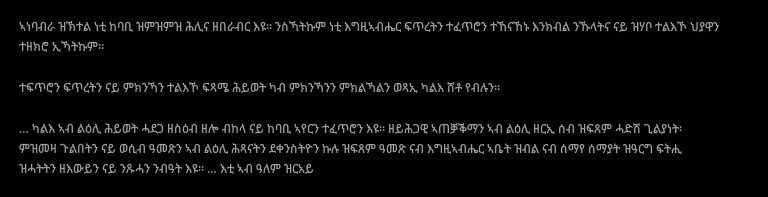ኣነባብራ ዝኽተል ነቲ ከባቢ ዝምዝምዝ ሕሊና ዘበራብር እዩ። ንስኻትኩም ነቲ እግዚኣብሔር ፍጥረትን ተፈጥሮን ተኸናኸኑ እንክብል ንኹላትና ናይ ዝሃቦ ተልእኾ ህያዋን ተዘክሮ ኢኻትኩም።

ተፍጥሮን ፍጥረትን ናይ ምክንኻን ተልእኾ ፍጻሜ ሕይወት ካብ ምክንኻንን ምክልኻልን ወጻኢ ካልእ ሸቶ የብሉን።

… ካልእ ኣብ ልዕሊ ሕይወት ሓደጋ ዘስዕብ ዘሎ ብከላ ናይ ከባቢ ኣየርን ተፈጥሮን እዩ። ዘይሕጋዊ ኣጠቓቕማን ኣብ ልዕሊ ዘርኢ ሰብ ዝፍጸም ሓድሽ ጊልያነት፡ ምዝመዛ ጉልበትን ናይ ወሲብ ዓመጽን ኣብ ልዕሊ ሕጻናትን ደቀንስትዮን ኩሉ ዝፍጸም ዓመጽ ናብ እግዚኣብሔር ኣቤት ዝብል ናብ ሰማየ ሰማያት ዝዓርግ ፍትሒ ዝሓትትን ዘእውይን ናይ ንጹሓን ንብዓት እዩ። … እቲ ኣብ ዓለም ዝርአይ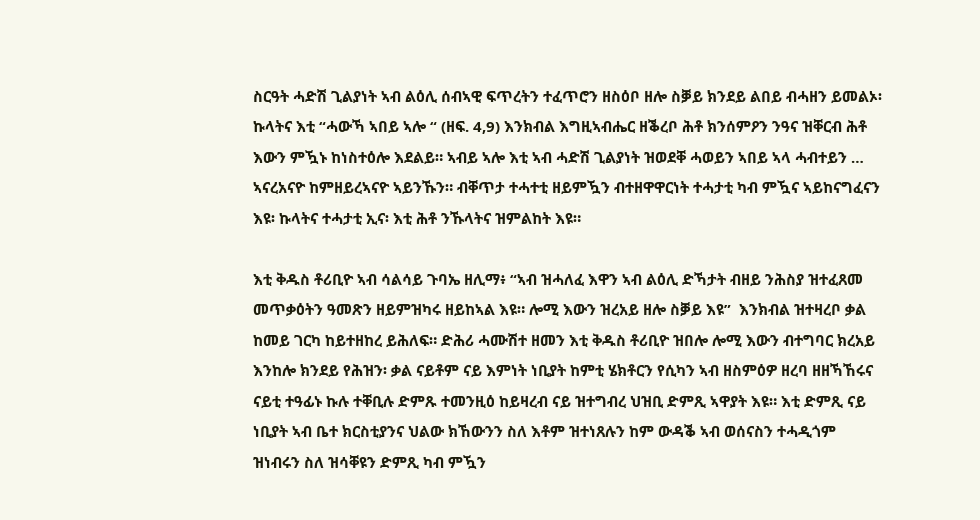ስርዓት ሓድሽ ጊልያነት ኣብ ልዕሊ ሰብኣዊ ፍጥረትን ተፈጥሮን ዘስዕቦ ዘሎ ስቓይ ክንደይ ልበይ ብሓዘን ይመልኦ፡ ኩላትና እቲ “ሓውኻ ኣበይ ኣሎ “ (ዘፍ. 4,9) እንክብል እግዚኣብሔር ዘቕረቦ ሕቶ ክንሰምዖን ንዓና ዝቐርብ ሕቶ እውን ምዃኑ ከነስተዕሎ እደልይ። ኣብይ ኣሎ እቲ ኣብ ሓድሽ ጊልያነት ዝወደቐ ሓወይን ኣበይ ኣላ ሓብተይን … ኣናረአናዮ ከምዘይረኣናዮ ኣይንኹን። ብቐጥታ ተሓተቲ ዘይምዃን ብተዘዋዋርነት ተሓታቲ ካብ ምዃና ኣይከናግፈናን እዩ፡ ኩላትና ተሓታቲ ኢና፡ እቲ ሕቶ ንኹላትና ዝምልከት እዩ።

እቲ ቅዱስ ቶሪቢዮ ኣብ ሳልሳይ ጉባኤ ዘሊማ፥ “ኣብ ዝሓለፈ እዋን ኣብ ልዕሊ ድኻታት ብዘይ ንሕስያ ዝተፈጸመ መጥቃዕትን ዓመጽን ዘይምዝካሩ ዘይከኣል እዩ። ሎሚ እውን ዝረአይ ዘሎ ስቓይ እዩ”  እንክብል ዝተዛረቦ ቃል ከመይ ገርካ ከይተዘከረ ይሕለፍ። ድሕሪ ሓሙሽተ ዘመን እቲ ቅዱስ ቶሪቢዮ ዝበሎ ሎሚ እውን ብተግባር ክረአይ እንከሎ ክንደይ የሕዝን፡ ቃል ናይቶም ናይ እምነት ነቢያት ከምቲ ሄክቶርን የሲካን ኣብ ዘስምዕዎ ዘረባ ዘዘኻኸሩና ናይቲ ተዓፊኑ ኩሉ ተቐቢሉ ድምጹ ተመንዚዕ ከይዛረብ ናይ ዝተግብረ ህዝቢ ድምጺ ኣዋያት እዩ። እቲ ድምጺ ናይ ነቢያት ኣብ ቤተ ክርስቲያንና ህልው ክኸውንን ስለ እቶም ዝተነጸሉን ከም ውዳቕ ኣብ ወሰናስን ተሓዲጎም ዝነብሩን ስለ ዝሳቐዩን ድምጺ ካብ ምዃን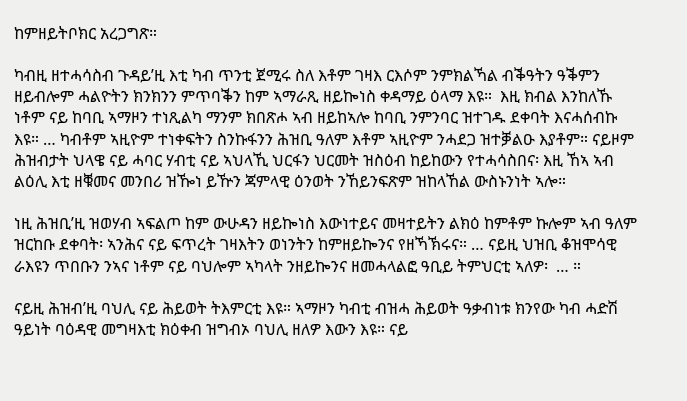ከምዘይትቦክር አረጋግጽ።

ካብዚ ዘተሓሳስብ ጉዳይ’ዚ እቲ ካብ ጥንቲ ጀሚሩ ስለ እቶም ገዛእ ርእሶም ንምክልኻል ብቕዓትን ዓቕምን ዘይብሎም ሓልዮትን ክንክንን ምጥባቕን ከም ኣማራጺ ዘይኰነስ ቀዳማይ ዕላማ እዩ።  እዚ ክብል እንከለኹ ነቶም ናይ ከባቢ ኣማዞን ተነጺልካ ማንም ክበጽሖ ኣብ ዘይከኣሎ ከባቢ ንምንባር ዝተገዱ ደቀባት እናሓሰብኩ እዩ። … ካብቶም ኣዚዮም ተነቀፍትን ስንኩፋንን ሕዝቢ ዓለም እቶም ኣዚዮም ንሓደጋ ዝተቓልዑ እያቶም። ናይዞም ሕዝብታት ህላዌ ናይ ሓባር ሃብቲ ናይ ኣህላኺ ህርፋን ህርመት ዝስዕብ ከይከውን የተሓሳስበና፡ እዚ ኸኣ ኣብ ልዕሊ እቲ ዘቑመና መንበሪ ዝዀነ ይዅን ጃምላዊ ዕንወት ንኸይንፍጽም ዝከላኸል ውስኑንነት ኣሎ።

ነዚ ሕዝቢ’ዚ ዝወሃብ ኣፍልጦ ከም ውሁዳን ዘይኰነስ እውነተይና መዛተይትን ልክዕ ከምቶም ኩሎም ኣብ ዓለም ዝርከቡ ደቀባት፡ ኣንሕና ናይ ፍጥረት ገዛእትን ወነንትን ከምዘይኰንና የዘኻኽሩና። … ናይዚ ህዝቢ ቆዝሞሳዊ ራእዩን ጥበቡን ንኣና ነቶም ናይ ባህሎም ኣካላት ንዘይኰንና ዘመሓላልፎ ዓቢይ ትምህርቲ ኣለዎ፡  … ።

ናይዚ ሕዝብ’ዚ ባህሊ ናይ ሕይወት ትእምርቲ እዩ። ኣማዞን ካብቲ ብዝሓ ሕይወት ዓቃብነቱ ክንየው ካብ ሓድሽ ዓይነት ባዕዳዊ መግዛእቲ ክዕቀብ ዝግብኦ ባህሊ ዘለዎ እውን እዩ። ናይ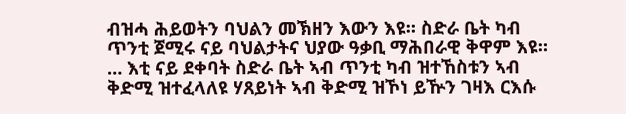ብዝሓ ሕይወትን ባህልን መኽዘን እውን እዩ። ስድራ ቤት ካብ ጥንቲ ጀሚሩ ናይ ባህልታትና ህያው ዓቃቢ ማሕበራዊ ቅዋም እዩ። … እቲ ናይ ደቀባት ስድራ ቤት ኣብ ጥንቲ ካብ ዝተኸስቱን ኣብ ቅድሚ ዝተፈላለዩ ሃጸይነት ኣብ ቅድሚ ዝኾነ ይዅን ገዛእ ርእሱ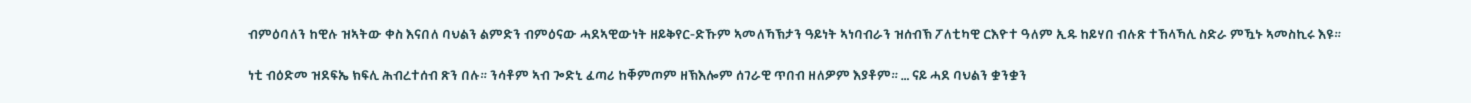ብምዕባለን ከዊሉ ዝኣትው ቀስ እናበለ ባህልን ልምድን ብምዕናው ሓደኣዊውነት ዘይቅየር-ድኹም ኣመለኻኽታን ዓይነት ኣነባብራን ዝሰብኽ ፖለቲካዊ ርእዮተ ዓለም ኢዱ ከይሃበ ብሉጽ ተኸላኻሊ ስድራ ምዃኑ ኣመስኪሩ እዩ።

ነቲ ብዕድመ ዝደፍኤ ክፍሊ ሕብረተሰብ ጽን በሉ። ንሳቶም ኣብ ጐድኒ ፈጣሪ ከቐምጦም ዘኽእሎም ሰገራዊ ጥበብ ዘለዎም እያቶም። … ናይ ሓደ ባህልን ቋንቋን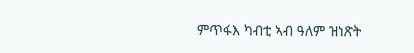ምጥፋእ ካብቲ ኣብ ዓለም ዝነጽት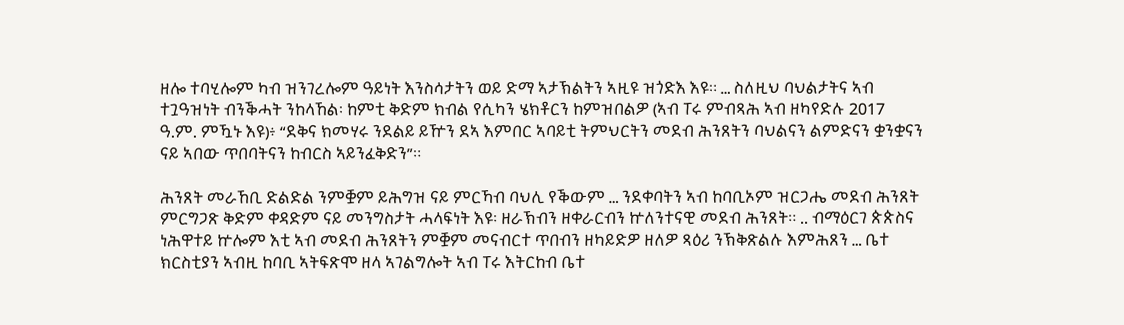ዘሎ ተባሂሎም ካብ ዝንገረሎም ዓይነት እንስሳታትን ወይ ድማ ኣታኽልትን ኣዚዩ ዝጎድእ እዩ። … ስለዚህ ባህልታትና ኣብ ተጓዓዝነት ብንቕሓት ንከላኸል፡ ከምቲ ቅድም ክብል የሲካን ሄክቶርን ከምዝበልዎ (ኣብ ፐሩ ምብጻሕ ኣብ ዘካየድሉ 2017 ዓ.ም. ምዃኑ እዩ)፥ “ደቅና ክመሃሩ ንደልይ ይዅን ደኣ እምበር ኣባይቲ ትምህርትን መደብ ሕንጸትን ባህልናን ልምድናን ቋንቋናን ናይ ኣበው ጥበባትናን ከብርስ ኣይንፈቅድን”።

ሕንጸት መራኸቢ ድልድል ንምቛም ይሕግዝ ናይ ምርኻብ ባህሊ የቕውም … ንደቀባትን ኣብ ከባቢኦም ዝርጋሔ መደብ ሕንጸት ምርግጋጽ ቅድም ቀዳድም ናይ መንግስታት ሓላፍነት እዩ፡ ዘራኽብን ዘቀራርብን ኵለንተናዊ መደብ ሕንጸት። .. ብማዕርገ ጵጵስና ነሕዋተይ ኵሎም እቲ ኣብ መደብ ሕንጸትን ምቛም መናብርተ ጥበብን ዘካይድዎ ዘለዎ ጻዕሪ ንኽቅጽልሉ እምሕጸን … ቤተ ክርስቲያን ኣብዚ ከባቢ ኣትፍጽሞ ዘላ ኣገልግሎት ኣብ ፐሩ እትርከብ ቤተ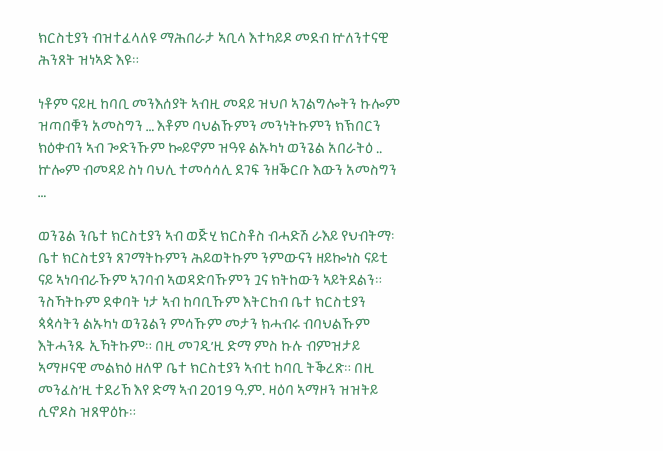ክርስቲያን ብዝተፈላለዩ ማሕበራታ ኣቢላ እተካይዶ መደብ ኵለንተናዊ ሕንጸት ዝነኣድ እዩ።

ነቶም ናይዚ ከባቢ መንእሰያት ኣብዚ መዳይ ዝህቦ ኣገልግሎትን ኩሎም ዝጣበቑን አመስግን … እቶም ባህልኹምን መንነትኩምን ክኽበርን ክዕቀብን ኣብ ጐድንኹም ኰይኖም ዝዓዩ ልኡካነ ወንጌል አበራትዕ .. ኵሎም ብመዳይ ስነ ባህሊ ተመሳሳሊ ደገፍ ንዘቕርቡ እውን አመስግን …

ወንጌል ንቤተ ክርስቲያን ኣብ ወጅሂ ክርስቶስ ብሓድሽ ራእይ የህብትማ፡ ቤተ ክርስቲያን ጸገማትኩምን ሕይወትኩም ንምውናን ዘይኰነስ ናይቲ ናይ ኣነባብራኹም ኣገባብ ኣወዳድባኹምን ጓና ክትከውን ኣይትደልን። ንስኻትኩም ደቀባት ነታ ኣብ ከባቢኹም እትርከብ ቤተ ክርስቲያን ጳጳሳትን ልኡካነ ወንጌልን ምሳኹም መታን ክሓብሩ ብባህልኹም እትሓንጹ ኢኻትኩም። በዚ መገዲ’ዚ ድማ ምስ ኩሉ ብምዝታይ ኣማዞናዊ መልክዕ ዘለዋ ቤተ ክርስቲያን ኣብቲ ከባቢ ትቕረጽ። በዚ መንፈስ’ዚ ተደሪኸ እየ ድማ ኣብ 2019 ዓ.ም. ዛዕባ ኣማዞን ዝዝትይ ሲኖዶስ ዝጸዋዕኩ።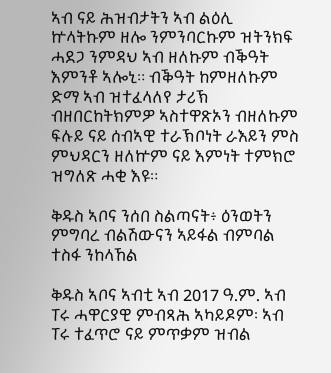ኣብ ናይ ሕዝብታትን ኣብ ልዕሊ ኵላትኩም ዘሎ ንምንባርኩም ዝትንክፍ ሓደጋ ንምዳህ ኣብ ዘለኩም ብቕዓት እምንቶ ኣሎኒ። ብቕዓት ከምዘለኩም ድማ ኣብ ዝተፈላለየ ታሪኽ ብዘበርከትክምዎ ኣስተዋጽኦን ብዘለኩም ፍሉይ ናይ ሰብኣዊ ተራኽቦነት ራእይን ምስ ምህዳርን ዘለኵም ናይ እምነት ተምክሮ ዝግለጽ ሓቂ እዩ።

ቅዱስ ኣቦና ንሰበ ስልጣናት፥ ዕንወትን ምግባረ ብልሽውናን ኣይፋል ብምባል ተስፋ ንከላኸል

ቅዱስ ኣቦና ኣብቲ ኣብ 2017 ዓ.ም. ኣብ ፐሩ ሓዋርያዊ ምብጻሕ ኣካይዶም፡ ኣብ ፐሩ ተፈጥሮ ናይ ምጥቃም ዝብል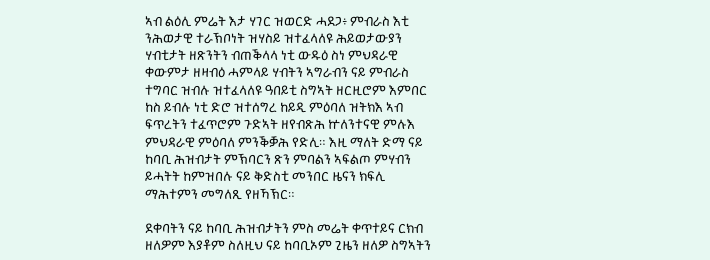ኣብ ልዕሊ ምሬት እታ ሃገር ዝወርድ ሓደጋ፥ ምብራስ እቲ ንሕወታዊ ተራኽቦነት ዝሃስይ ዝተፈላለዩ ሕይወታውያን ሃብቲታት ዘጽንትን ብጠቕላላ ነቲ ውዱዕ ስነ ምህዳራዊ ቀውምታ ዘዛብዕ ሓምላይ ሃብትን ኣግራብን ናይ ምብራስ ተግባር ዝብሉ ዝተፈላለዩ ዓበይቲ ስግኣት ዘርዚሮም እምበር ከስ ይብሉ ነቲ ድሮ ዝተሰግረ ከይዲ ምዕባለ ዝትክእ ኣብ ፍጥረትን ተፈጥሮም ጉድኣት ዘየብጽሕ ኵለንተናዊ ምሉእ ምህዳራዊ ምዕባለ ምንቕቓሕ የድሊ። እዚ ማለት ድማ ናይ ከባቢ ሕዝብታት ምኽባርን ጽን ምባልን ኣፍልጦ ምሃብን ይሓትት ከምዝበሉ ናይ ቅድስቲ መንበር ዜናን ክፍሊ ማሕተምን መግለጺ የዘኻኽር።

ደቀባትን ናይ ከባቢ ሕዝብታትን ምስ መሬት ቀጥተይና ርክብ ዘለዎም እያቶም ስለዚህ ናይ ከባቢኦም ጊዜን ዘለዎ ስግኣትን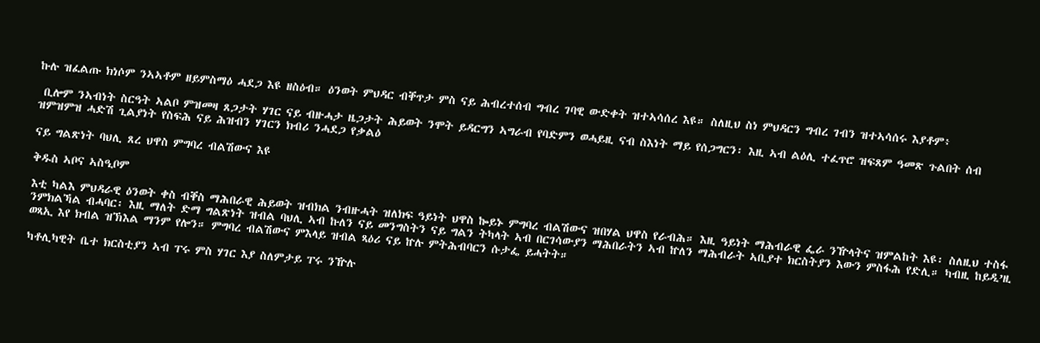ኩሉ ዝፈልጡ ክነሶም ንኣኣቶም ዘይምስማዕ ሓደጋ እዩ ዘስዕብ። ዕንወት ምህዳር ብቐጥታ ምስ ናይ ሕብረተሰብ ግብረ ገባዊ ውድቀት ዝተኣሳሰረ እዩ። ስለዚህ ስነ ምህዳርን ግብረ ገብን ዝተኣሳሰሩ እያቶም፥

 ቢሎም ንኣብነት ስርዓት ኣልቦ ምዝመዛ ጸጋታት ሃገር ናይ ብዙሓታ ዜጋታት ሕይወት ንሞት ይዳርግን ኣግራብ የባድምን ወሓይዚ ናብ ስእነት ማይ የሰጋግርን፡ እዚ ኣብ ልዕሊ ተፈጥሮ ዝፍጸም ዓመጽ ጉልበት ሰብ ዝምዝምዝ ሓድሽ ጊልያነት የስፍሕ ናይ ሕዝብን ሃገርን ክብሪ ንሓደጋ የቃልዕ

ናይ ግልጽነት ባህሊ ጸረ ህዋስ ምግባረ ብልሽውና እዩ

ቅዱስ ኣቦና ኣስዒቦም

እቲ ካልእ ምህዳራዊ ዕንወት ቀስ ብቐስ ማሕበራዊ ሕይወት ዝብክል ንብዙሓት ዝለክፍ ዓይነት ህዋስ ኰይኑ ምግባረ ብልሽውና ዝበሃል ህዋስ የራብሕ። እዚ ዓይነት ማሕብራዊ ፌራ ንዅላትና ዝምልከት እዩ፡ ስለዚህ ተስፋ ንምክልኻል ብሓባር፡ እዚ ማለት ድማ ግልጽነት ዝብል ባህሊ ኣብ ኩለን ናይ መንግስትን ናይ ግልን ትካላት ኣብ በርገሳውያን ማሕበራትን ኣብ ኵለን ማሕብራት ኣቢያተ ክርስትያን እውን ምስፋሕ የድሊ። ካብዚ ከይዲ’ዚ ወጻኢ እየ ክብል ዝኽእል ማንም የሎን። ምግባረ ብልሽውና ምእላይ ዝብል ጻዕሪ ናይ ኵሉ ምትሕብባርን ሱታፌ ይሓትት።

ካቶሊካዊት ቤተ ክርስቲያን ኣብ ፐሩ ምስ ሃገር እያ ስለምታይ ፐሩ ንዅሉ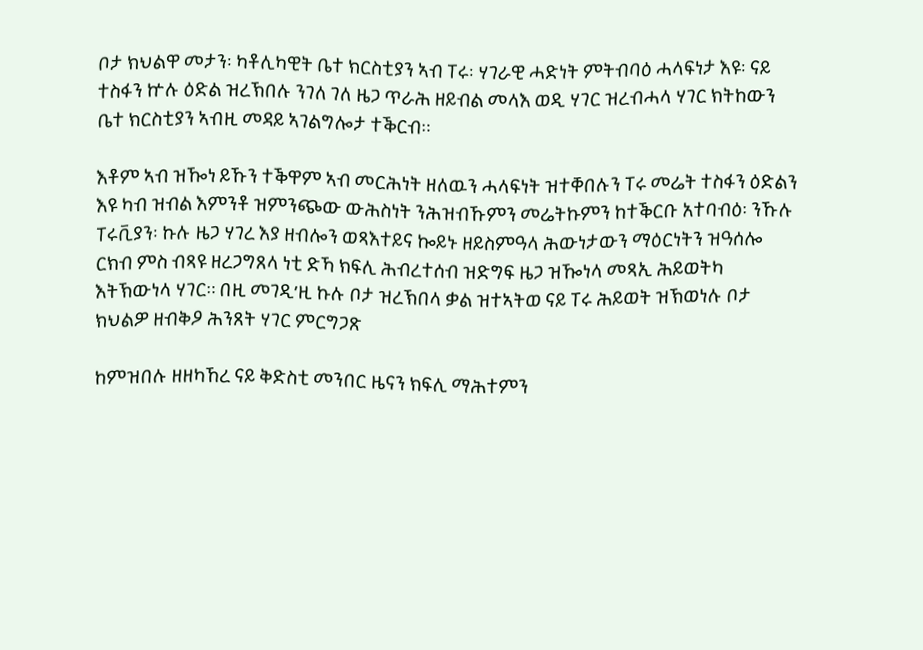ቦታ ክህልዋ መታን፡ ካቶሊካዊት ቤተ ክርስቲያን ኣብ ፐሩ፡ ሃገራዊ ሓድነት ምትብባዕ ሓላፍነታ እዩ፡ ናይ ተስፋን ኵሉ ዕድል ዝረኽበሉ ንገለ ገለ ዜጋ ጥራሕ ዘይብል መላእ ወዲ ሃገር ዝረብሓላ ሃገር ክትከውን ቤተ ክርስቲያን ኣብዚ መዳይ ኣገልግሎታ ተቕርብ።

እቶም ኣብ ዝዀነ ይኹን ተቕዋም ኣብ መርሕነት ዘለዉን ሓላፍነት ዝተቐበሉን ፐሩ መሬት ተስፋን ዕድልን እዩ ካብ ዝብል እምንቶ ዝምንጭው ውሕስነት ንሕዝብኹምን መሬትኩምን ከተቕርቡ አተባብዕ፡ ንኹሉ ፐሩቪያን፡ ኩሉ ዜጋ ሃገረ እያ ዘብሎን ወጻእተይና ኰይኑ ዘይስምዓላ ሕውነታውን ማዕርነትን ዝዓሰሎ ርክብ ምስ ብጻዩ ዘረጋግጸላ ነቲ ድኻ ክፍሊ ሕብረተሰብ ዝድግፍ ዜጋ ዝዀነላ መጻኢ ሕይወትካ እትኽውነላ ሃገር። በዚ መገዲ’ዚ ኩሉ ቦታ ዝረኽበላ ቃል ዝተኣትወ ናይ ፐሩ ሕይወት ዝኽወነሉ ቦታ ክህልዎ ዘብቅዖ ሕንጸት ሃገር ምርግጋጽ

ከምዝበሉ ዘዘካኸረ ናይ ቅድስቲ መንበር ዜናን ክፍሊ ማሕተምን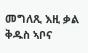መግለጺ እዚ ቃል ቅዱስ ኣቦና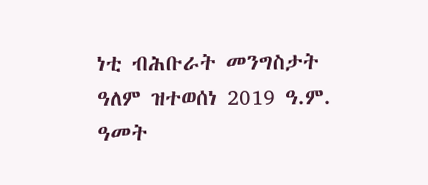ነቲ ብሕቡራት መንግስታት ዓለም ዝተወሰነ 2019 ዓ.ም. ዓመት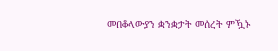መበቆላውያን ቋንቋታት መሰረት ምዃኑ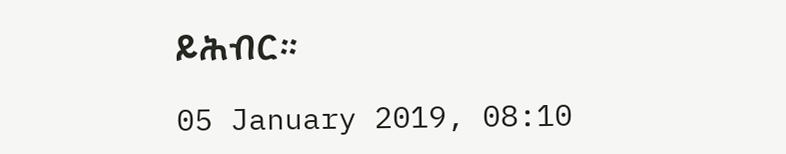ይሕብር።

05 January 2019, 08:10